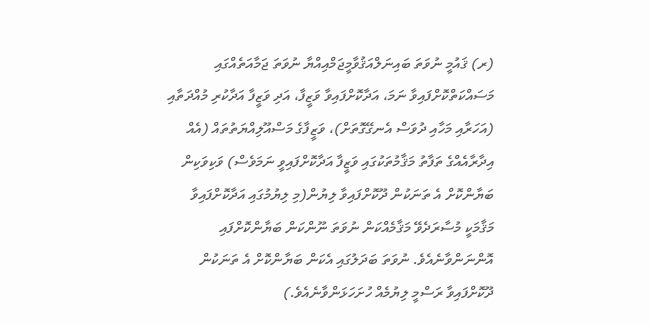(ރ) ޤައުމީ ނުވަތަ ބައިނަލްއަޤުވާމީޖަމްއިއްޔާ ނުވަތަ ޖަމާއަތެއްގައި މަސައްކަތްކޮށްފައިވާ ނަމަ، އަދާކޮށްފައިވާ ވަޒީފާ، އަދި ވަޒީފާ އަދާކުރި މުއްދަތާއި (އަހަރާއި މަހާއި ދުވަސް އެނގޭގޮތަށް)، ވަޒީފާގެ މަސްއޫލިއްޔަތުތައް (އެއް އިދާރާއެއްގެ ތަފާތު މަޤާމުތަކުގައި ވަޒީފާ އަދާކޮށްފައިވީ ނަމަވެސް) ވަކިވަކިން ބަޔާންކޮށް އެ ތަނަކުން ދޫކޮށްފައިވާ ލިޔުން(މި ލިޔުމުގައި އަދާކޮށްފައިވާ މަޤާމަކީ މުސާރަދެވޭ މަޤާމެއްކަން ނުވަތަ ނޫންކަން ބަޔާންކޮށްފައި އޮންނަންވާނެއެވެ. ނުވަތަ ބަދަލުގައި އެކަން ބަޔާންކޮށް އެ ތަނަކުން ދޫކޮށްފައިވާ ރަސްމީ ލިޔުމެއް ހުށަހަޅަންވާނެއެވެ.)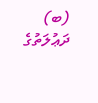(ބ) ދަޢުލަތުގެ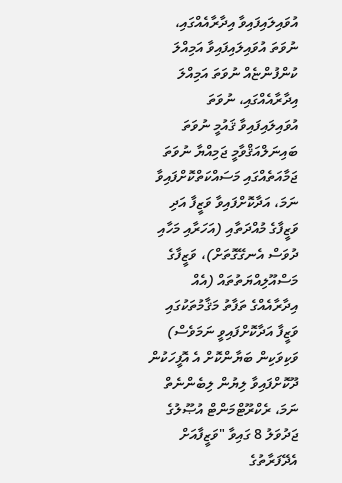އުވައިލައިފައިވާ އިދާރާއެއްގައި، ނުވަތަ އުވައިލައިފައިވާ އަމިއްލަ ކުންފުންޏެއް ނުވަތަ އަމިއްލަ އިދާރާއެއްގައި، ނުވަތަ އުވައިލައިފައިވާ ޤައުމީ ނުވަތަ ބައިނަލްއަޤްވާމީ ޖަމިއްޔާ ނުވަތަ ޖަމާއަތެއްގައި މަސައްކަތްކޮށްފައިވާ ނަމަ، އަދާކޮށްފައިވާ ވަޒީފާ އަދި ވަޒީފާގެ މުއްދަތާއި (އަހަރާއި މަހާއި ދުވަސް އެނގޭގޮތަށް)، ވަޒީފާގެ މަސްއޫލިއްޔަތުތައް (އެއް އިދާރާއެއްގެ ތަފާތު މަޤާމުތަކުގައި ވަޒީފާ އަދާކޮށްފައިވީ ނަމަވެސް) ވަކިވަކިން ބަޔާންކޮށް އެ އޮފީހަކުން ދޫކޮށްފައިވާ ލިޔުން ލިބެންނެތް ނަމަ، ރެކްރޫޓްމަންޓް އުޞޫލުގެ ޖަދުވަލު 8 ގައިވާ "ވަޒީފާއަށް އެދޭފަރާތުގެ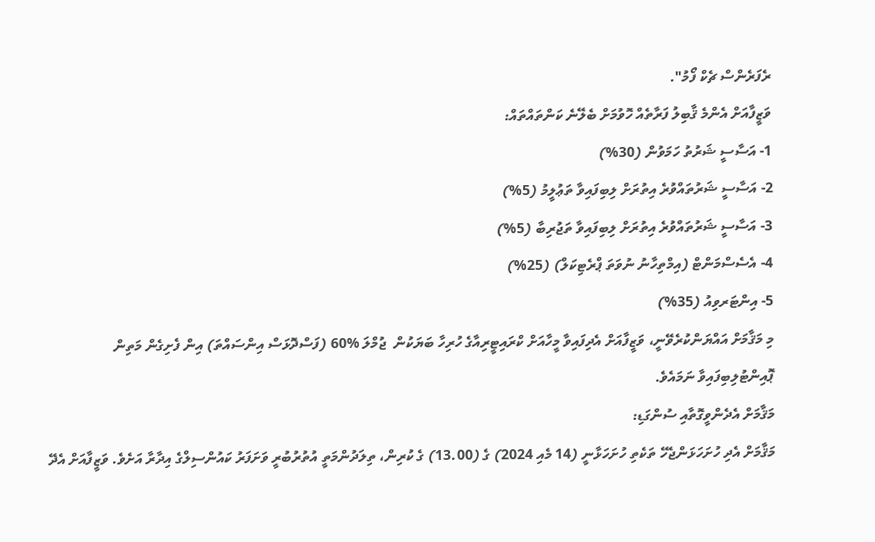ރެފަރެންސް ޗެކް ފޯމު".
ވަޒީފާއަށް އެންމެ ޤާބިލު ފަރާތެއް ހޮވުމަށް ބެލޭނެ ކަންތައްތައް:
1- އަސާސީ ޝަރުތު ހަމަވުން (30%)
2- އަސާސީ ޝަރުތައްވުރެ އިތުރަށް ލިބިފައިވާ ތަޢުލީމު (5%)
3- އަސާސީ ޝަރުތައްވުރެ އިތުރަށް ލިބިފައިވާ ތަޖުރިބާ (5%)
4- އެސެސްމަންޓް (އިމްތިހާނު ނުވަތަ ޕްރެޓިކަލް) (25%)
5- އިންޓަރވިއު (35%)
މި މަޤާމަށް އައްޔަންކުރެވޭނީ، ވަޒީފާއަށް އެދިފައިވާ މީހާއަށް ކްރައިޓީރިއާގެ ހުރިހާ ބަޔަކުން  ޖުމްލަ %60 (ފަސްދޮޅަސް އިންސައްތަ) އިން ފެށިގެން މަތިން ޕޮއިންޓުލިބިފައިވާ ނަމައެވެ.
މަޤާމަށް އެދެންވީގޮތާއި ސުންގަޑި:
މަޤާމަށް އެދި ހުށަހަޅަންޖެހޭ ތަކެތި ހުށަހަޅާނީ (14 މެއި 2024) ގެ (13.00) ގެ ކުރިން، ތިލަދުންމަތީ އުތުރުބުރީ ވަށަފަރު ކައުންސިލްގެ އިދާރާ އަށެވެ. ވަޒީފާއަށް އެދޭ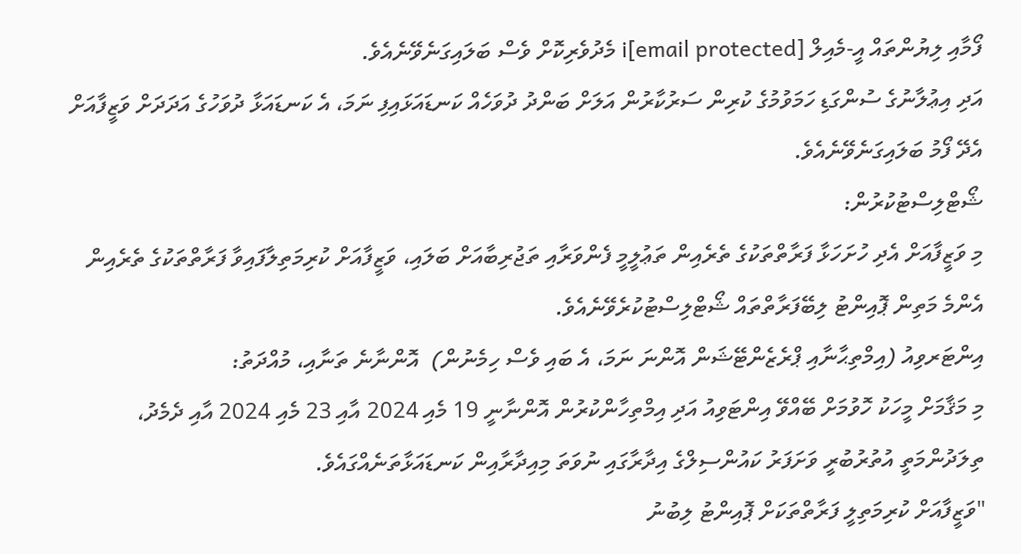ފޯމާއި ލިޔުންތައް އީ-މެއިލް i[email protected] މެދުވެރިކޮށް ވެސް ބަލައިގަނެވޭނެއެވެ.
އަދި އިޢުލާނުގެ ސުންގަޑި ހަމަވުމުގެ ކުރިން ސަރުކާރުން އަލަށް ބަންދު ދުވަހެއް ކަނޑައަޅައިފި ނަމަ، އެ ކަނޑައަޅާ ދުވަހުގެ އަދަދަށް ވަޒީފާއަށް އެދޭ ފޯމު ބަލައިގަނެވޭނެއެވެ.
ޝޯޓްލިސްޓުކުރުން:
މި ވަޒީފާއަށް އެދި ހުށަހަޅާ ފަރާތްތަކުގެ ތެރެއިން ތަޢުލީމީ ފެންވަރާއި ތަޖުރިބާއަށް ބަލައި، ވަޒީފާއަށް ކުރިމަތިލާފައިވާ ފަރާތްތަކުގެ ތެރެއިން އެންމެ މަތިން ޕޮއިންޓު ލިބޭފަރާތްތައް ޝޯޓްލިސްޓުކުރެވޭނެއެވެ.
އިންޓަރވިއު (އިމްތިޙާނާއި ޕްރެޒެންޓޭޝަން އޮންނަ ނަމަ، އެ ބައި ވެސް ހިމެނުން)  އޮންނާނެ ތަނާއި، މުއްދަތު:
މި މަޤާމަށް މީހަކު ހޮވުމަށް ބޭއްވޭ އިންޓަވިއު އަދި އިމްތިހާންކުރުން އޮންނާނީ 19 މެއި 2024 އާއި 23 މެއި 2024 އާއި ދެމެދު، ތިލަދުންމަތީ އުތުރުބުރީ ވަށަފަރު ކައުންސިލްގެ އިދާރާގައި ނުވަތަ މިއިދާރާއިން ކަނޑައަޅާތަނެއްގައެވެ.
"ވަޒީފާއަށް ކުރިމަތިލީ ފަރާތްތަކަށް ޕޮއިންޓު ލިބުނު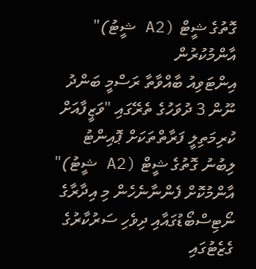ގޮތުގެ ޝީޓް (A2 ޝީޓު)" އާންމުކުރުން
އިންޓަވިއު ބާއްވާތާ ރަސްމީ ބަންދު ނޫން 3 ދުވަހުގެ ތެރޭގައި "ވަޒީފާއަށް ކުރިމަތިލީ ފަރާތްތަކަށް ޕޮއިންޓު ލިބުނު ގޮތުގެ ޝީޓް (A2 ޝީޓު)" އާންމުކޮށް ފެންނާނެހެން މި އިދާރާގެ ނޯޓިސްބޯޑުގައާއި ދިވެހި ސަރުކާރުގެ ގެޒެޓުގައި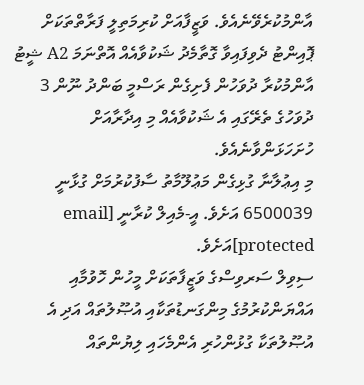އާންމުކުރެވޭނެއެވެ. ވަޒީފާއަށް ކުރިމަތިލީ ފަރާތްތަކަށް ޕޮއިންޓު ދެވިފައިވާ ގޮތާމެދު ޝަކުވާއެއް އޮތްނަމަ A2 ޝީޓު އާންމުކުރާ ދުވަހުން ފެށިގެން ރަސްމީ ބަންދު ނޫން 3 ދުވަހުގެ ތެރޭގައި އެ ޝަކުވާއެއް މި އިދާރާއަށް ހުށަހަޅަންވާނެއެވެ.
މި އިޢުލާނާ ގުޅިގެން މަޢުލޫމާތު ސާފުކުރުމަށް ގުޅާނީ 6500039 އަށެވެ. އީ-މެއިލް ކުރާނީ [email protected]އަށެވެ.
ސިވިލް ސަރވިސްގެ ވަޒީފާތަކަށް މީހުން ހޮވުމާއި އައްޔަންކުރުމުގެ މިންގަނޑުތަކާއި އުޞޫލުތައް އަދި އެ އުޞޫލުތަކާ ގުޅުންހުރި އެންމެހައި ލިޔުންތައް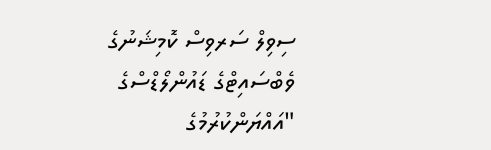ސިވިލް ސަރވިސް ކޮމިޝަނުގެ ވެބްސައިޓްގެ ޑައުންލޯޑްސްގެ "އައްޔަންކުރުމުގެ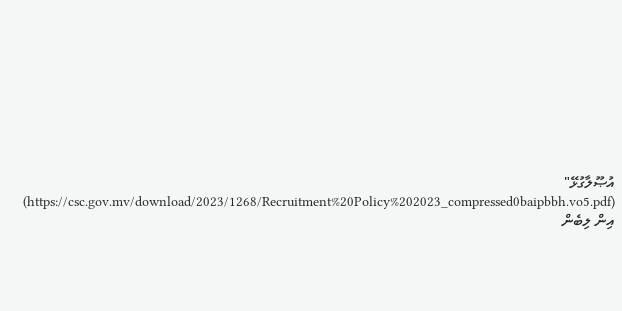އުޞޫލާގުޅޭ" (https://csc.gov.mv/download/2023/1268/Recruitment%20Policy%202023_compressed0baipbbh.vo5.pdf) އިން ލިބެން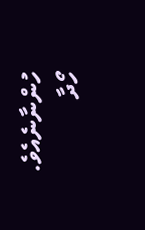ހުންނާނެއެވެ.
ހޯދާ